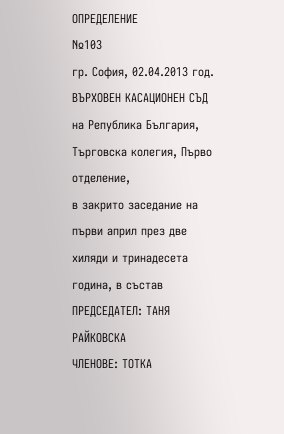ОПРЕДЕЛЕНИЕ
№103
гр. София, 02.04.2013 год.
ВЪРХОВЕН КАСАЦИОНЕН СЪД
на Република България,
Търговска колегия, Първо отделение,
в закрито заседание на първи април през две хиляди и тринадесета година, в състав
ПРЕДСЕДАТЕЛ: ТАНЯ РАЙКОВСКА
ЧЛЕНОВЕ: ТОТКА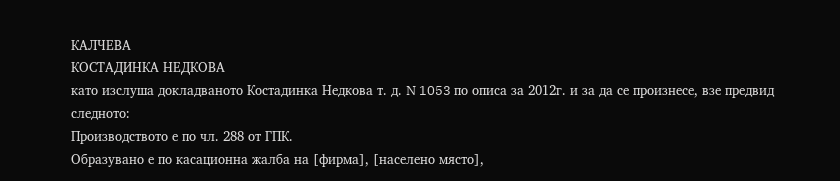КАЛЧЕВА
КОСТАДИНКА НЕДКОВА
като изслуша докладваното Костадинка Недкова т. д. N 1053 по описа за 2012г. и за да се произнесе, взе предвид следното:
Производството е по чл. 288 от ГПК.
Образувано е по касационна жалба на [фирма], [населено място],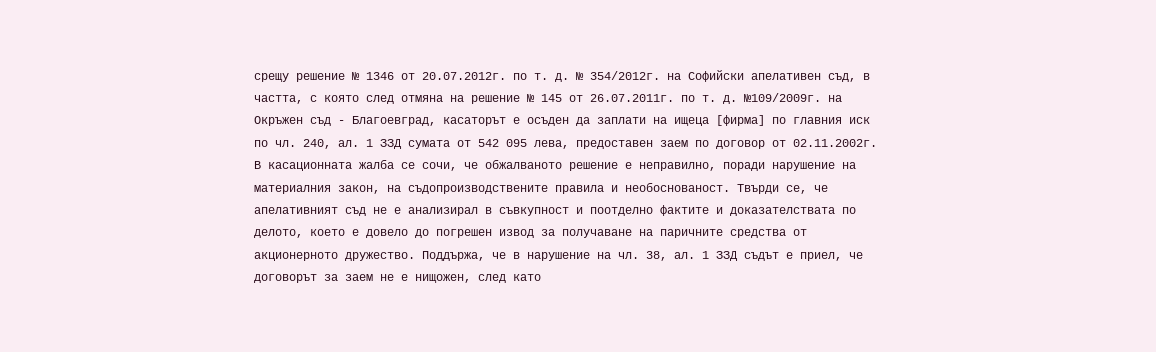срещу решение № 1346 от 20.07.2012г. по т. д. № 354/2012г. на Софийски апелативен съд, в частта, с която след отмяна на решение № 145 от 26.07.2011г. по т. д. №109/2009г. на Окръжен съд - Благоевград, касаторът е осъден да заплати на ищеца [фирма] по главния иск по чл. 240, ал. 1 ЗЗД сумата от 542 095 лева, предоставен заем по договор от 02.11.2002г.
В касационната жалба се сочи, че обжалваното решение е неправилно, поради нарушение на материалния закон, на съдопроизводствените правила и необоснованост. Твърди се, че апелативният съд не е анализирал в съвкупност и поотделно фактите и доказателствата по делото, което е довело до погрешен извод за получаване на паричните средства от акционерното дружество. Поддържа, че в нарушение на чл. 38, ал. 1 ЗЗД съдът е приел, че договорът за заем не е нищожен, след като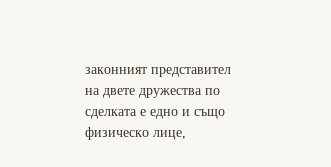законният представител на двете дружества по сделката е едно и също физическо лице,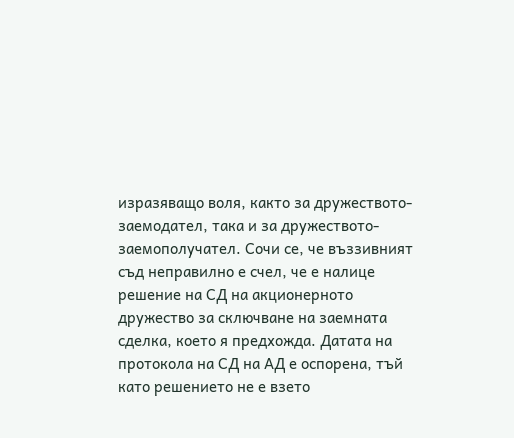изразяващо воля, както за дружеството-заемодател, така и за дружеството-заемополучател. Сочи се, че въззивният съд неправилно е счел, че е налице решение на СД на акционерното дружество за сключване на заемната сделка, което я предхожда. Датата на протокола на СД на АД е оспорена, тъй като решението не е взето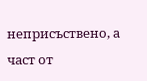неприсъствено, а част от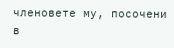членовете му, посочени в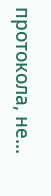протокола, не...